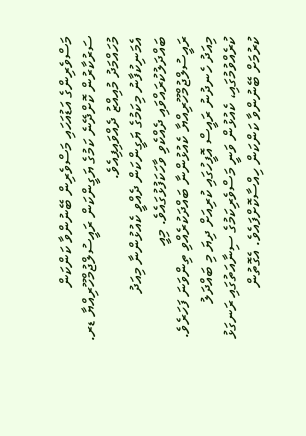މަސްވެރިންގެ އަޑުއަހައި މަސްވެރިން ބޭނުންވާ ކަންކަން ސަރުކާރުން ކޮށްދޭނެ ކަމުގެ ޔަގީންކަން ރައީސުލްޖުމްހޫރިއްޔާ ޑރ. މުހައްމަދު މުއިއްޒު ދެއްވައިފިއެވެ.
އެމަނިކުފާނު މިކަމުގެ ޔަގީންކަން ދެއްވީ ކެއުޅުންނާ މިއަދު ބައްދަލުކުރައްވައި ދެއްކެވި ވާހަކަފުޅުގައެވެ. މިއީ ރައީސުލްޖުމްހޫރިއްޔާ ކެއުޅުންނާ ބައްދަކުރެއްވި ތިންވަނަ ފަހަރެވެ.
މިއަދު ހެނދުނު ރައީސް އޮފީހުގައި ކުރިއަށް ދިޔަ މި ބައްދަލު ކުރެއްވުމުގައި، ކެއުޅުން ވަނީ މަސްވެރިކަމުގެ ސިނާއަތުގައި ރަނގަޅު ކުރުމަށް ބޭނުންވާ ކަންކަން ހިއްސާކޮށްފައެވެ. އެގޮތުން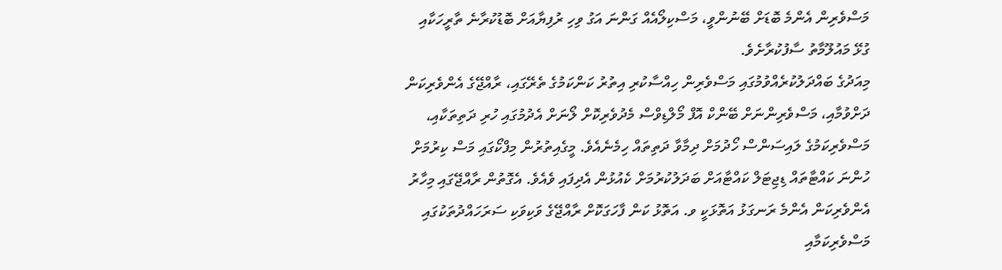މަސްވެރިން އެންމެ ބޮޑަށް ބޭނުންވީ، މަސްކިލޯއެއް ގަންނަ އަގު ވިހި ރުފިޔާއަށް ބޮޑުކުރާނެ ތާރީހަކާއި ގުޅޭ މައުލޫމާތު ސާފުކުރާށެވެ.
މިއަދުގެ ބައްދަލުކުރެއްވުމުގައި މަސްވެރިން ހިއްސާކުރި އިތުރު ކަންކަމުގެ ތެރޭގައި، ރާއްޖޭގެ އެންވެރިކަން ދަށްވުމާއި، މަސްވެރިންނަށް ބޭންކް އޮފް މޯލްޑިވްސް މެދުވެރިކޮށް ލޯނަށް އެދުމުގައި ހުރި ދަތިތަކާއި، މަސްވެރިކަމުގެ ލައިސަންސް ހޯދުމަށް ދިމާވާ ދަތިތައް ހިމެނެއެވެ. މީގެއިތުރުން މިފްކޯގައި މަސް ކިރުމަށް ހުންނަ ކައްޓާތައް ޑިޖިޓަލް ކައްޓާއަށް ބަދަލުކުރުމަށް ކެއުޅުން އެދިފައި ވެއެވެ. އެގޮތުން ރާއްޖޭގައި މިހާރު އެންވެރިކަން އެންމެ ރަނގަޅު އަތޮޅަކީ ވ. އަތޮޅު ކަން ފާހަގަކޮށް ރާއްޖޭގެ ވަކިވަކި ސަރަހައްދުތަކުގައި މަސްވެރިކަމާއި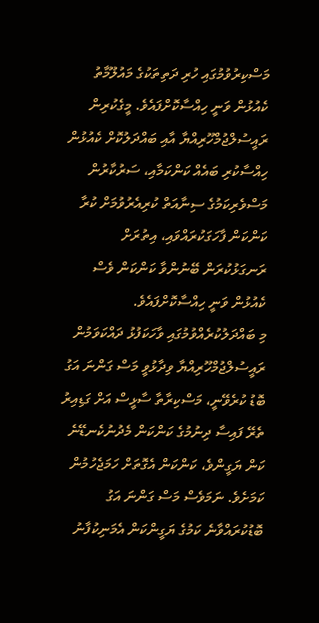މަސްކިރުވުމުގައި ހުރި ދަތިތަކުގެ މައުލޫމާތު ކެއުޅުން ވަނީ ހިއްސާކޮށްފައެވެ. މީގެކުރިން ރައީސުލްޖުމްހޫރިއްޔާ އާއި ބައްދަލުކޮށް ކެއުޅުން ހިއްސާކުރި ބައެއް ކަންކަމާއި، ސަރުކާރުން މަސްވެރިކަމުގެ ސިނާއަތް ކުރިއެރުވުމަށް ކުރާ ކަންކަން ފާހަގަކުރައްވައި، އިތުރަށް ރަނގަޅުކުރަން ބޭނުންވާ ކަންކަން ވެސް ކެއުޅުން ވަނީ ހިއްސާކޮށްފައެވެ.
މި ބައްދަލުކުރެއްވުމުގައި ވާހަކަފުޅު ދައްކަވަމުން ރައީސުލްޖުމްހޫރިއްޔާ ވިދާޅުވީ މަސް ގަންނަ އަގު ބޮޑު ކުރެވޭނީ، މަސްކިރާތާ ސާޅީސް އަށް ގަޑިއިރު ތެރޭ ފައިސާ ދިނުމުގެ ކަންކަން މެދުނުކެނޑޭނެ ކަން ޔަގީންވެ، ކަންކަން އެގޮތަށް ހަމަޖެހުމުން ކަމަށެވެ. ނަމަވެސް މަސް ގަންނަ އަގު ބޮޑުކުރައްވާނެ ކަމުގެ ޔަގީންކަން އެމަނިކުފާނު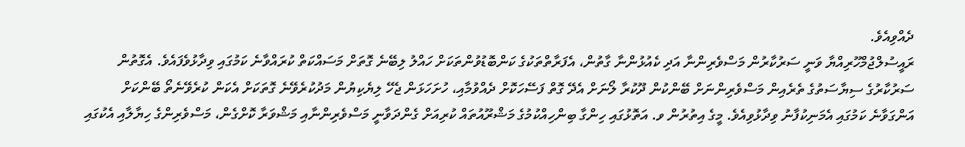ދެއްވިއެވެ.
ރައީސުލްޖުމްހޫރިއްޔާ ވަނީ ސަރުކާރުން މަސްވެރިންނާ އަދި ކެއުޅުންނާ ގާތުން، އެފަރާތްތަކުގެ ކަންބޮޑުވުންތަކަށް ހައްލު ލިބޭނެ ގޮތަށް މަސައްކަތް ކުރައްވާނެ ކަމުގައި ވިދާޅުވެފައެވެ. އެގޮތުން ސަރުކާރުގެ ސިޔާސަތުގެ ތެރެއިން މަސްވެރިންނަށް ބޭންކުން ދޫކުރާ ލޯނަށް އެދޭ ގޮތް ފަސޭހަކޮށް ދެއްވުމާއި، ހުށަހަޅަން ޖެހޭ ލިޔެކިޔުން މަދުކުރެވޭނެ ގޮތަކަށް އެކަން ކުރެވޭނެތޯ ބޭންކަށް އަންގަވާނެ ކަމުގައި އެމަނިކުފާނު ވިދާޅުވިއެވެ. މީގެ އިތުރުން ވ. އަތޮޅުގައި ހިންގާ ބިންހިއްކުމުގެ މަޝްރޫއުތައް ކުރިއަށް ގެންދަވާނީ މަސްވެރިންނާއި މަޝްވަރާ ކޮށްގެން، މަސްވެރިންގެ ހިޔާލާއި އެކުގައި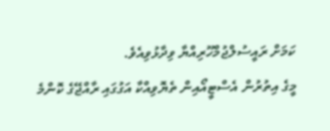ކަމަށް ރައީސުލްޖުމްހޫރިއްޔާ ވިދާޅުވިއެވެ.
މީގެ އިތުރުން އެސްޓީއޯއިން ތެޔޮވިއްކާ އަގުގައި ރާއްޖޭގެ ކޮންމެ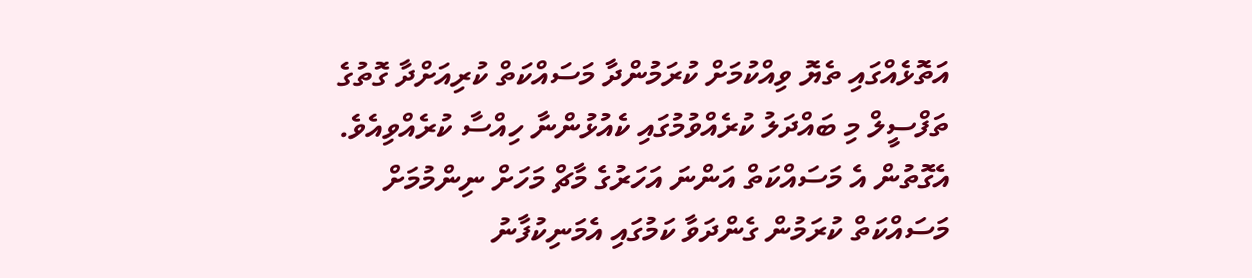އަތޮޅެއްގައި ތެޔޮ ވިއްކުމަށް ކުރަމުންދާ މަސައްކަތް ކުރިއަށްދާ ގޮތުގެ ތަފްސީލް މި ބައްދަލު ކުރެއްވުމުގައި ކެއުޅުންނާ ހިއްސާ ކުރެއްވިއެވެ. އެގޮތުން އެ މަސައްކަތް އަންނަ އަހަރުގެ މާޗް މަހަށް ނިންމުމަށް މަސައްކަތް ކުރަމުން ގެންދަވާ ކަމުގައި އެމަނިކުފާނު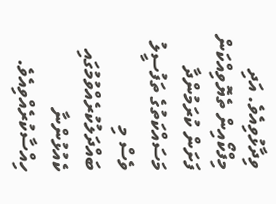ވިދާޅުވިއެވެ. އަދި މިފްކޯއިން ތެޔޮވިއްކަން ފަށަން ކުރަމުންދާ މަސައްކަތުގެ ތަފުސީލު ވެސް މި ބައްދަލުކުރެއްވުމުގައި ކެއުޅުންނާ ހިއްސާކުރެއްވިއެވެ.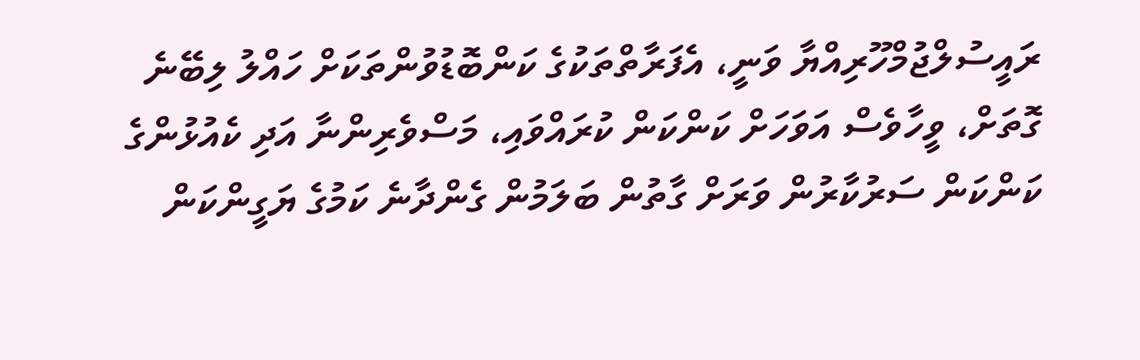ރައީސުލްޖުމްހޫރިއްޔާ ވަނީ، އެފަރާތްތަކުގެ ކަންބޮޑުވުންތަކަށް ހައްލު ލިބޭނެ ގޮތަށް، ވީހާވެސް އަވަހަށް ކަންކަން ކުރައްވައި، މަސްވެރިންނާ އަދި ކެއުޅުންގެ ކަންކަން ސަރުކާރުން ވަރަށް ގާތުން ބަލަމުން ގެންދާނެ ކަމުގެ ޔަގީންކަން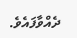ދެއްވާފައެވެ.